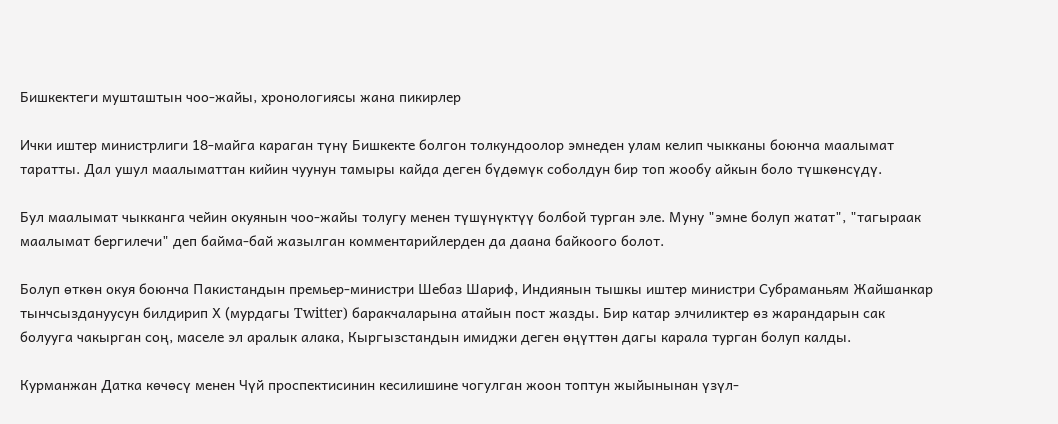Бишкектеги мушташтын чоо-жайы, хронологиясы жана пикирлер

Ички иштер министрлиги 18-майга караган түнү Бишкекте болгон толкундоолор эмнеден улам келип чыкканы боюнча маалымат таратты. Дал ушул маалыматтан кийин чуунун тамыры кайда деген бүдөмүк соболдун бир топ жообу айкын боло түшкөнсүдү.

Бул маалымат чыкканга чейин окуянын чоо-жайы толугу менен түшүнүктүү болбой турган эле. Муну "эмне болуп жатат", "тагыраак маалымат бергилечи" деп байма-бай жазылган комментарийлерден да даана байкоого болот.

Болуп өткөн окуя боюнча Пакистандын премьер-министри Шебаз Шариф, Индиянын тышкы иштер министри Субраманьям Жайшанкар тынчсыздануусун билдирип Х (мурдагы Twitter) баракчаларына атайын пост жазды. Бир катар элчиликтер өз жарандарын сак болууга чакырган соң, маселе эл аралык алака, Кыргызстандын имиджи деген өңүттөн дагы карала турган болуп калды.

Курманжан Датка көчөсү менен Чүй проспектисинин кесилишине чогулган жоон топтун жыйынынан үзүл-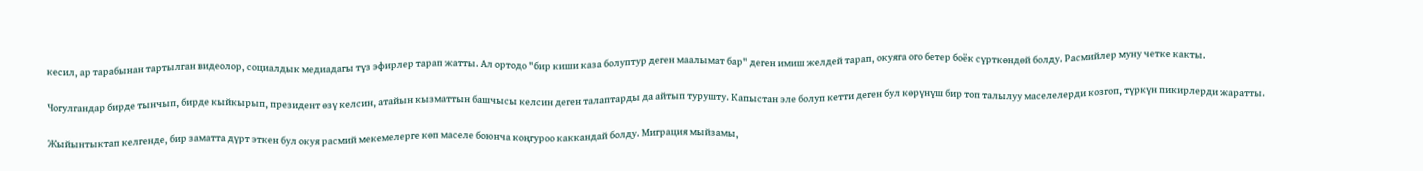кесил, ар тарабынан тартылган видеолор, социалдык медиадагы түз эфирлер тарап жатты. Ал ортодо "бир киши каза болуптур деген маалымат бар" деген имиш желдей тарап, окуяга ого бетер боёк сүрткөндөй болду. Расмийлер муну четке какты.

Чогулгандар бирде тынчып, бирде кыйкырып, президент өзү келсин, атайын кызматтын башчысы келсин деген талаптарды да айтып турушту. Капыстан эле болуп кетти деген бул көрүнүш бир топ талылуу маселелерди козгоп, түркүн пикирлерди жаратты.

Жыйынтыктап келгенде, бир заматта дүрт эткен бул окуя расмий мекемелерге көп маселе боюнча коңгуроо каккандай болду. Миграция мыйзамы,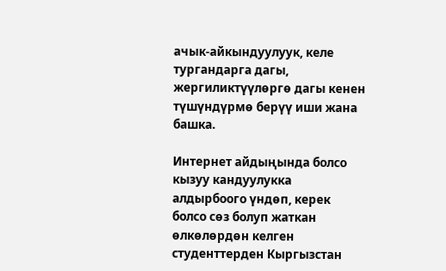ачык-айкындуулуук, келе тургандарга дагы, жергиликтүүлөргө дагы кенен түшүндүрмө берүү иши жана башка.

Интернет айдыңында болсо кызуу кандуулукка алдырбоого үндөп, керек болсо сөз болуп жаткан өлкөлөрдөн келген студенттерден Кыргызстан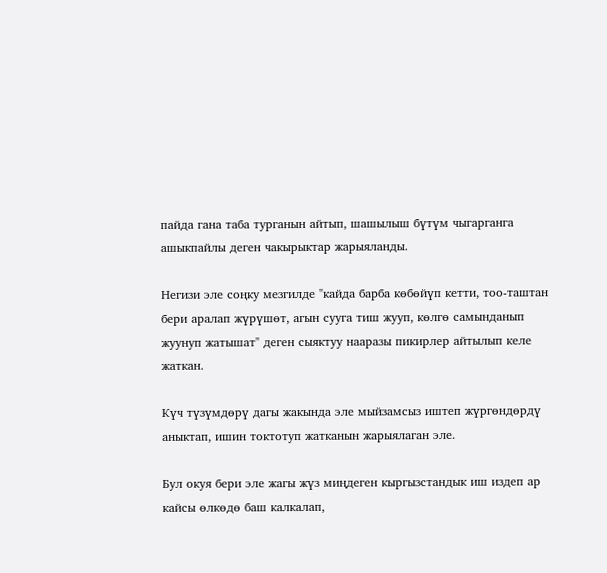пайда гана таба турганын айтып, шашылыш бүтүм чыгарганга ашыкпайлы деген чакырыктар жарыяланды.

Негизи эле соңку мезгилде "кайда барба көбөйүп кетти, тоо-таштан бери аралап жүрүшөт, агын сууга тиш жууп, көлгө самынданып жуунуп жатышат" деген сыяктуу нааразы пикирлер айтылып келе жаткан.

Күч түзүмдөрү дагы жакында эле мыйзамсыз иштеп жүргөндөрдү аныктап, ишин токтотуп жатканын жарыялаган эле.

Бул окуя бери эле жагы жүз миңдеген кыргызстандык иш издеп ар кайсы өлкөдө баш калкалап,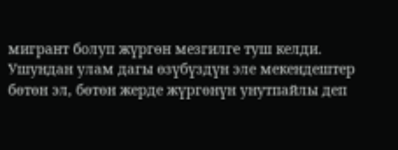мигрант болуп жүргөн мезгилге туш келди. Ушундан улам дагы өзүбүздүн эле мекендештер бөтөн эл, бөтөн жерде жүргөнүн унутпайлы деп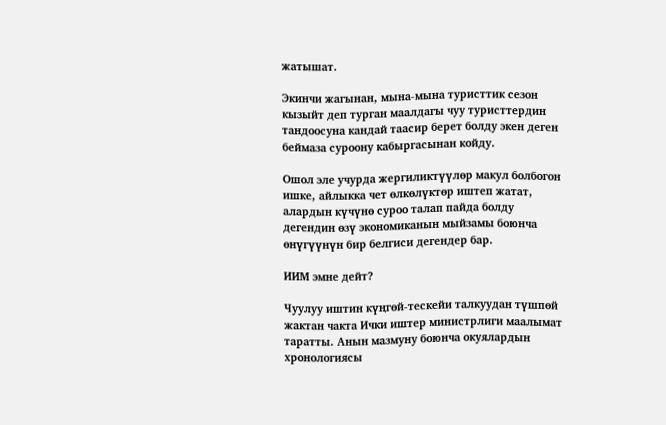жатышат.

Экинчи жагынан, мына-мына туристтик сезон кызыйт деп турган маалдагы чуу туристтердин тандоосуна кандай таасир берет болду экен деген беймаза суроону кабыргасынан койду.

Ошол эле учурда жергиликтүүлөр макул болбогон ишке, айлыкка чет өлкөлүктөр иштеп жатат, алардын күчүнө суроо талап пайда болду дегендин өзү экономиканын мыйзамы боюнча өнүгүүнүн бир белгиси дегендер бар.

ИИМ эмне дейт?

Чуулуу иштин күңгөй-тескейи талкуудан түшпөй жактан чакта Ички иштер министрлиги маалымат таратты. Анын мазмуну боюнча окуялардын хронологиясы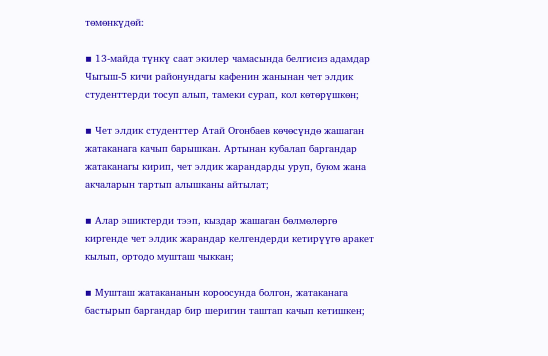төмөнкүдөй:

▪ 13-майда түнкү саат экилер чамасында белгисиз адамдар Чыгыш-5 кичи районундагы кафенин жанынан чет элдик студенттерди тосуп алып, тамеки сурап, кол көтөрүшкөн;

▪ Чет элдик студенттер Атай Огонбаев көчөсүндө жашаган жатаканага качып барышкан. Артынан кубалап баргандар жатаканагы кирип, чет элдик жарандарды уруп, буюм жана акчаларын тартып алышканы айтылат;

▪ Алар эшиктерди тээп, кыздар жашаган бөлмөлөргө киргенде чет элдик жарандар келгендерди кетирүүгө аракет кылып, ортодо мушташ чыккан;

▪ Мушташ жатакананын короосунда болгон, жатаканага бастырып баргандар бир шеригин таштап качып кетишкен;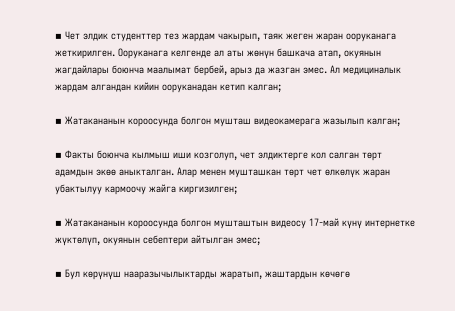▪ Чет элдик студенттер тез жардам чакырып, таяк жеген жаран ооруканага жеткирилген. Ооруканага келгенде ал аты жөнүн башкача атап, окуянын жагдайлары боюнча маалымат бербей, арыз да жазган эмес. Ал медициналык жардам алгандан кийин ооруканадан кетип калган;

▪ Жатакананын короосунда болгон мушташ видеокамерага жазылып калган;

▪ Факты боюнча кылмыш иши козголуп, чет элдиктерге кол салган төрт адамдын экөө аныкталган. Алар менен мушташкан төрт чет өлкөлүк жаран убактылуу кармоочу жайга киргизилген;

▪ Жатакананын короосунда болгон мушташтын видеосу 17-май күнү интернетке жүктөлүп, окуянын себептери айтылган эмес;

▪ Бул көрүнүш нааразычылыктарды жаратып, жаштардын көчөгө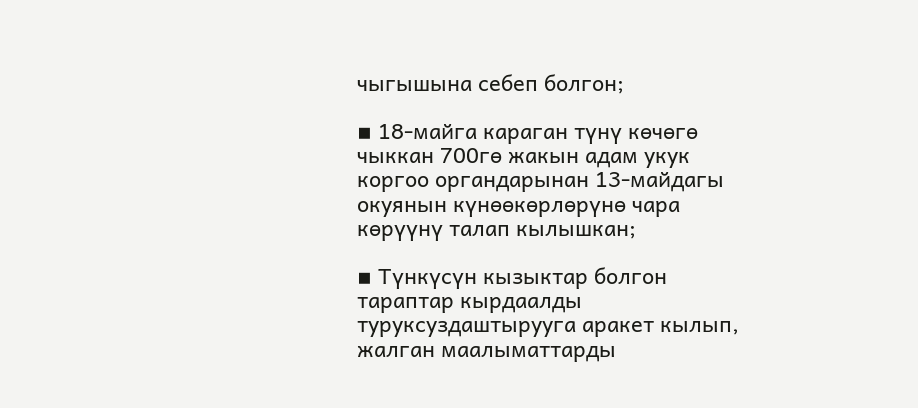чыгышына себеп болгон;

▪ 18-майга караган түнү көчөгө чыккан 700гө жакын адам укук коргоо органдарынан 13-майдагы окуянын күнөөкөрлөрүнө чара көрүүнү талап кылышкан;

▪ Түнкүсүн кызыктар болгон тараптар кырдаалды туруксуздаштырууга аракет кылып, жалган маалыматтарды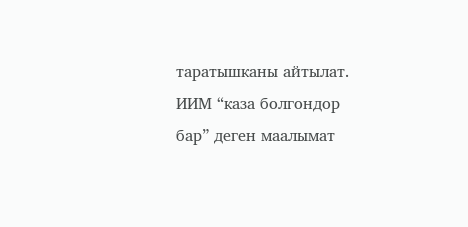таратышканы айтылат. ИИМ “каза болгондор бар” деген маалымат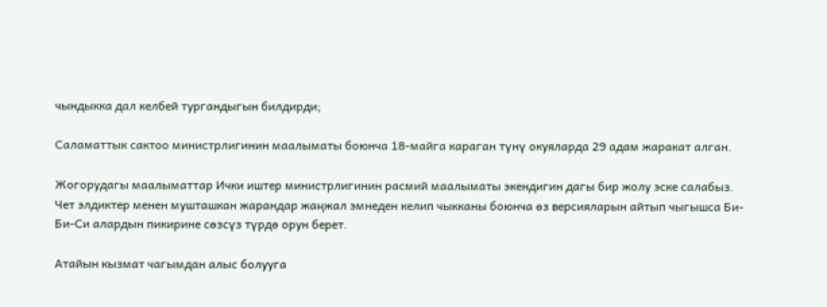чындыкка дал келбей тургандыгын билдирди;

Саламаттык сактоо министрлигинин маалыматы боюнча 18-майга караган түнү окуяларда 29 адам жаракат алган.

Жогорудагы маалыматтар Ички иштер министрлигинин расмий маалыматы экендигин дагы бир жолу эске салабыз. Чет элдиктер менен мушташкан жарандар жаңжал эмнеден келип чыкканы боюнча өз версияларын айтып чыгышса Би-Би-Си алардын пикирине сөзсүз түрдө орун берет.

Атайын кызмат чагымдан алыс болууга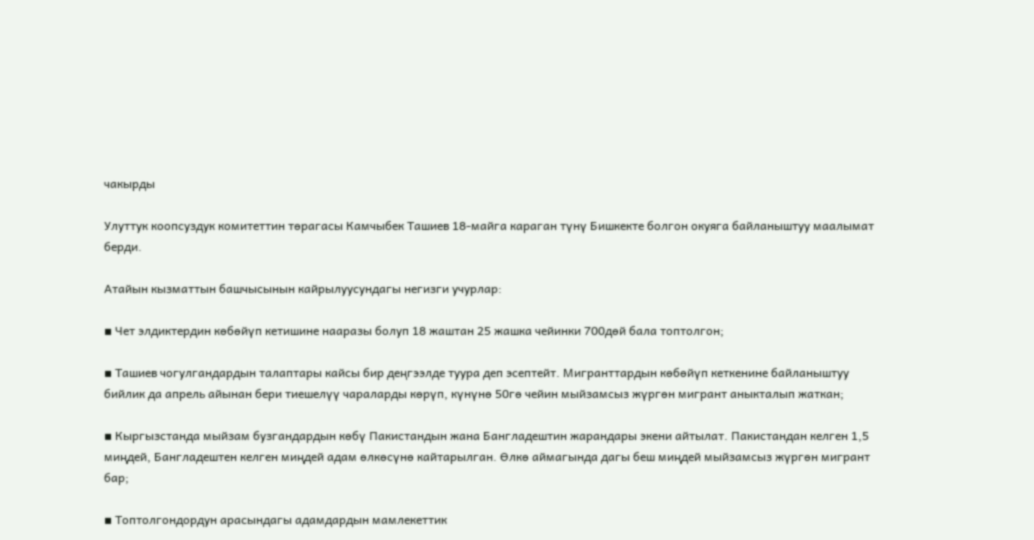чакырды

Улуттук коопсуздук комитеттин төрагасы Камчыбек Ташиев 18-майга караган түнү Бишкекте болгон окуяга байланыштуу маалымат берди.

Атайын кызматтын башчысынын кайрылуусундагы негизги учурлар:

▪ Чет элдиктердин көбөйүп кетишине нааразы болуп 18 жаштан 25 жашка чейинки 700дөй бала топтолгон;

▪ Ташиев чогулгандардын талаптары кайсы бир деңгээлде туура деп эсептейт. Мигранттардын көбөйүп кеткенине байланыштуу бийлик да апрель айынан бери тиешелүү чараларды көрүп, күнүнө 50гө чейин мыйзамсыз жүргөн мигрант аныкталып жаткан;

▪ Кыргызстанда мыйзам бузгандардын көбү Пакистандын жана Бангладештин жарандары экени айтылат. Пакистандан келген 1,5 миңдей, Бангладештен келген миңдей адам өлкөсүнө кайтарылган. Өлкө аймагында дагы беш миңдей мыйзамсыз жүргөн мигрант бар;

▪ Топтолгондордун арасындагы адамдардын мамлекеттик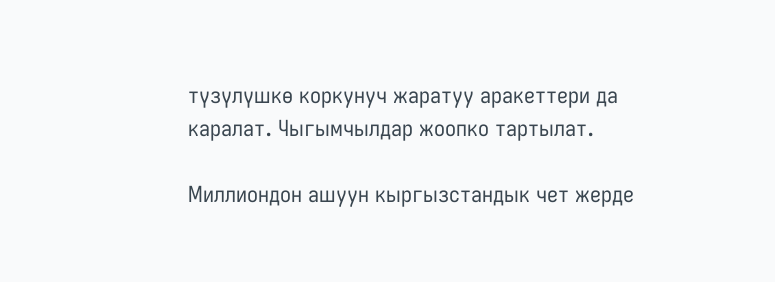түзүлүшкө коркунуч жаратуу аракеттери да каралат. Чыгымчылдар жоопко тартылат.

Миллиондон ашуун кыргызстандык чет жерде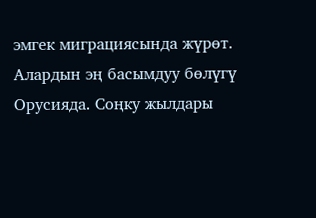эмгек миграциясында жүрөт. Алардын эң басымдуу бөлүгү Орусияда. Соңку жылдары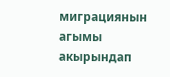миграциянын агымы акырындап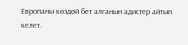Европаны көздөй бет алганын адистер айтып келет.